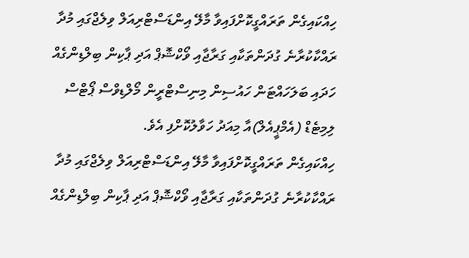ހިއްކައިގެން ތަރައްގީކޮށްފައިވާ މާލޭ އިންޑަސްޓްރިއަލް ވިލެޖްގައި މުދާ ރައްކާކުރާނެ ގުދަންތަކާއި ގަރާޖާއި ވޯކްޝޮޕް އަދި ޕާކިން ބިލްޑިންގެއް ހަދައި ބަލަހައްޓަން ހައުސިން މިނިސްޓްރީން މޯލްޑިވްސް ޕޯޓްސް ލިމިޓެޑް (އެމްޕީއެލް)އާ މިއަދު ހަވާލުކޮށްފި އެވެ.
ހިއްކައިގެން ތަރައްގީކޮށްފައިވާ މާލޭ އިންޑަސްޓްރިއަލް ވިލެޖްގައި މުދާ ރައްކާކުރާނެ ގުދަންތަކާއި ގަރާޖާއި ވޯކްޝޮޕް އަދި ޕާކިން ބިލްޑިންގެއް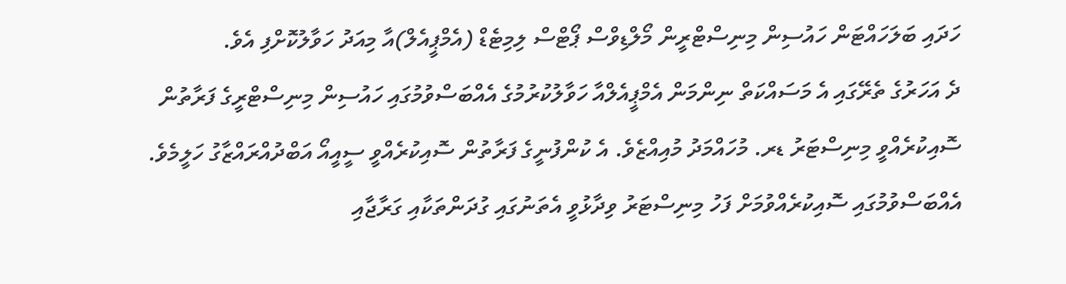ހަދައި ބަލަހައްޓަން ހައުސިން މިނިސްޓްރީން މޯލްޑިވްސް ޕޯޓްސް ލިމިޓެޑް (އެމްޕީއެލް)އާ މިއަދު ހަވާލުކޮށްފި އެވެ.
ދެ އަހަރުގެ ތެރޭގައި އެ މަސައްކަތް ނިންމަން އެމްޕީއެލްއާ ހަވާލުކުރުމުގެ އެއްބަސްވުމުގައި ހައުސިން މިނިސްޓްރީގެ ފަރާތުން ސޮއިކުރެއްވީ މިނިސްޓަރު ޑރ. މުހައްމަދު މުއިއްޒެވެ. އެ ކުންފުނީގެ ފަރާތުން ސޮއިކުރެއްވީ ސީއީއޯ އަބްދުއްރައްޒާގު ހަލީމެވެ.
އެއްބަސްވުމުގައި ސޮއިކުރެއްވުމަށް ފަހު މިނިސްޓަރު ވިދާޅުވީ އެތަނުގައި ގުދަންތަކާއި ގަރާޖާއި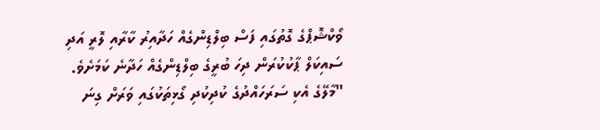ވޯކްޝޮޕްގެ ގޮތުގައި ފަސް ބިލްޑިންގެއް ހަދާއިރު ކާރާއި ލޮރީ އަދި ސައިކަލް ޕާކުކުރަން ދިހަ ބުރީގެ ބިލްޑިންގެއް ހަދާނެ ކަމަށެވެ.
"މާލޭގެ އެކި ސަރަހައްދުގެ ކުދިކުދި ގޯޅިތަކުގައި ވަރަށް ގިނަ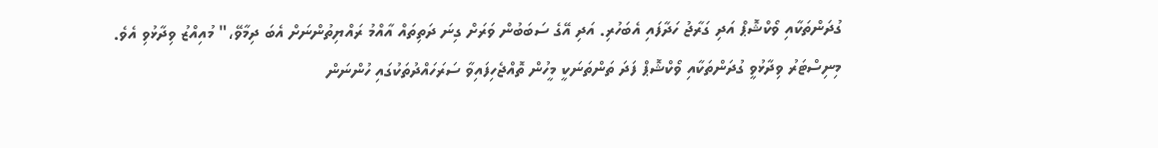ގުދަންތަކާއި ވޯކްޝޮޕް އަދި ގަރާޖު ހަދާފައި އެބަހުރި. އަދި އޭގެ ސަބަބުން ވަރަށް ގިނަ ދަތިތައް އާއްމު ރައްޔިތުންނަށް އެބަ ދިމާވޭ،" މުއިއްޒު ވިދާޅުވި އެވެ.
މިނިސްޓަރު ވިދާޅުވީ ގުދަންތަކާއި ވޯކްޝޮޕް ފަދަ ތަންތަނަކީ މީހުން ތޮއްޖެހިފައިވާ ސަރަހައްދުތަކުގައި ހުންނަން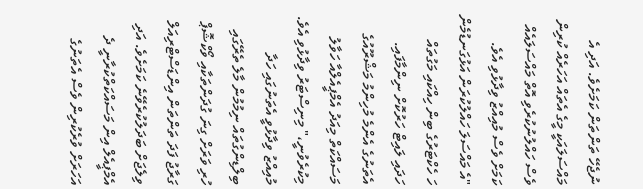ނުޖެހޭ ތަންތަން ކަމަށެވެ. އަދި އެ މައްސަލައަކީ މީގެ އެތައް އަހަރެއް ކުރިން ވެސް ހައްލުނުކުރެވި އޮތް މައްސަލައެއް ކަމަށް ވެސް މުއިއްޒު ވިދާޅުވި އެވެ.
"އެ މައްސަލަ ހައްލުކުރަން އަޅުގަނޑުމެން ހަ ހެކްޓަރުގެ ބިން ހިއްކައި މަގުތައް ހަދައި ލައިޓް ހަރުކޮށް ނިންމާފައި. އެތަނުގެ އެންމެ މުހިންމު މަޝްރޫއުގެ މަސައްކަތް މިއަދު އެމްޕީއެލްއާ ހަވާލު މިކުރެވުނީ،" މިނިސްޓަރު ވިދާޅުވި އެވެ.
މުއިއްޒު ވިދާޅުވީ އެތަނުގައި ހަދާ ބިލްޑިންގުތައް ނިމުމުން މާލެ ތެރޭގައި ހުރި ވަރަށް ގިނަ ގުދަންތަކާއި ވޯކްޝޮޕް ގަރާޖު ފަދަ ތަންތަން އިންޑަސްޓްރިއަލް ވިލެޖަށް ބަދަލުކުރެވޭނެ ކަމަށެވެ. އަދި އެމްޕީއެލް އިން މަސައްކަތްކުރާނީ ދެ އަހަރަށް ވުރެކުރިން ވެސް އެތަނުގެ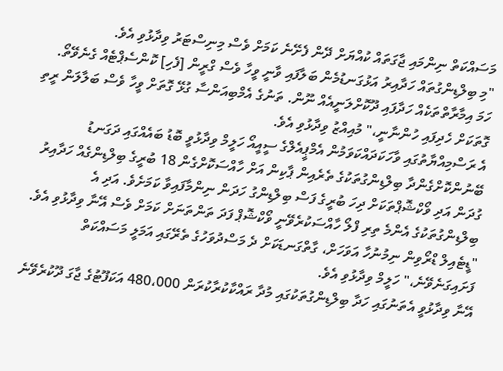މަސައްކަތް ނިންމައި ޖާގަތައް ކުއްޔަށް ދޭން ފެށޭނެ ކަމަށް ވެސް މިނިސްޓަރު ވިދާޅުވި އެވެ.
"މި ބިލްޑިންގުތައް ހަދާއިރު އަޅުގަނޑުމެން ބަލާފައި ވާނީ ވީހާ ވެސް ގްރީން [ފެހި] ކޮންސެޕްޓެއް ގެނެވޭތޯ. ހަމަ އިމާރާތްތަކެއް ހަދާފައި ދޫކޮށްލަނީއެއް ނޫން. ތަނުގެ އެމްބިއަންސާ ގުޅޭ ގޮތަށް ވީހާ ވެސް ބަލާލަން ރީތި ގޮތަކަށް ހެދިފައި ހުންނާނީ،" މުއިއްޒު ވިދާޅުވި އެވެ.
އެ ރަސްމިއްޔާތުގައި ވާހަކަދައްކަވަމުން އެމްޕީއެލްގެ ސީއީއޯ ހަލީމް ވިދާޅުވީ ބޮޑު ބައެއްގައި ދަގަނޑު ބޭނުންކޮށްގެންދާ ބިލްޑިންގުތަކުގެ ތެރެއިން ޕާކިން އަށް ހާއްސަކޮށްގެން 18 ބުރީގެ ބިލްޑިންގެއް ހަދާއިރު ގުދަން އަދި ވޯކްޝޮޕްތަކަށް ދިހަ ބުރީގެ ފަސް ބިލްޑިންގު ހަދަން ނިންމާފައިވާ ކަމަށެވެ. އަދި އެ ބިލްޑިންގުތަކުގެ އެންމެ ތިރި ފްލޯ ހާއްސަކުރެވޭނީ ވޯކްޝޮޕް ފަދަ ތަންތަނަށް ކަމަށް ވެސް އޭނާ ވިދާޅުވި އެވެ.
"ޑީޓެއިލް ޑްރޯވިން ނިމުނުހާ އަވަހަށް، ގާތްގަނޑަކަށް ދެ މަސްދުވަހުގެ ތެރޭގައި އަމަލީ މަސައްކަތް ފަށައިގަނެވޭނެ،" ހަލީމް ވިދާޅުވި އެވެ.
އޭނާ ވިދާޅުވީ އެތަނުގައި ހަދާ ބިލްޑިންގުތަކުގައި މުދާ ރައްކާކުރާކުރަން 480،000 އަކަފޫޓުގެ ޖާގަ ދޫކުރެވޭނެ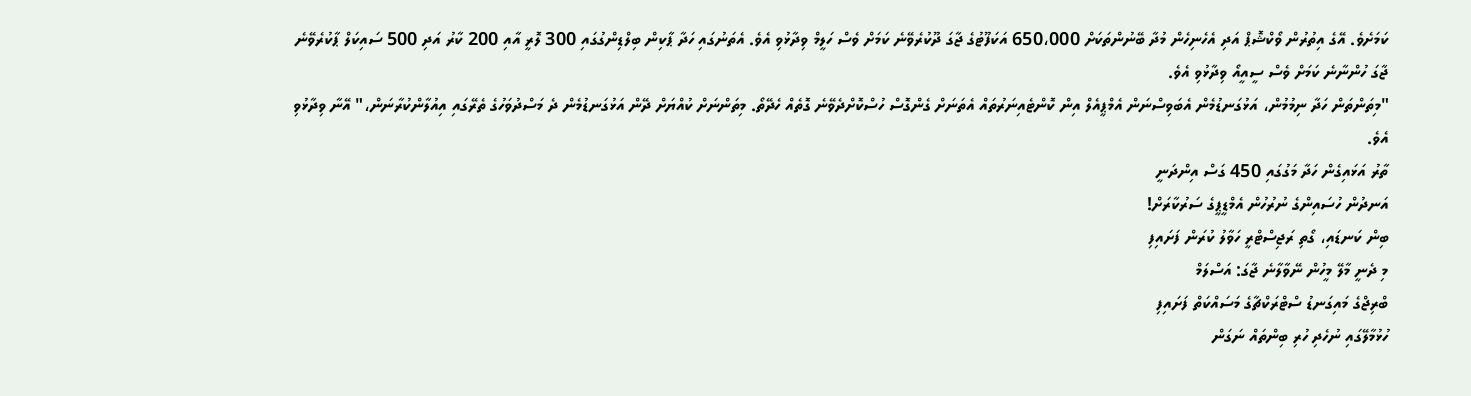ކަމަށެވެ. އޭގެ އިތުރުން ވޯކްޝޮޕް އަދި އެހެނިހެން މުދާ ބޭނުންތަކަށް 650،000 އަކަފޫޓުގެ ޖާގަ ދޫކުރެވޭނެ ކަމަށް ވެސް ހަލީމް ވިދާޅުވި އެވެ. އެތަނުގައި ހަދާ ޕާކިން ބިލްޑިންގުގައި 300 ލޮރީ އާއި 200 ކާރު އަދި 500 ސައިކަލް ޕާކުރެވޭނެ ޖާގަ ހުންނާނެ ކަމަށް ވެސް ސީއީއޯ ވިދާޅުވި އެވެ.
"މިތަންތަން ހަދާ ނިމުމުން، އަޅުގަނޑުމެން އެބަވިސްނަން އެމްޕީއެލް އިން ކޮންޓެއިނަރުތައް އެތަނަށް ގެންގޮސް ހުސްކޮށްދެވޭނެ ގޮތެއް ހެދޭތޯ. މިތަންނަށް ކުއްޔަށް ދޭން އަޅުގަނޑުމެން ދެ މަސްދުވަހުގެ ތެރޭގައި އިއުލާންކުރާނަން،" އޭނާ ވިދާޅުވި އެވެ.
ތާރު އަޅައިގެން ހަދާ މަގުގައި 450 ގަސް އިންދަނީ
އަނދުން ހުސައިންގެ ނުރުހުން އެމްޑީޕީގެ ސަރުކާރަށް!
ބިން ކަނޑައި، ގޯތި ރަޖިސްޓްރީ ހަވާލު ކުރަން ފަށައިފި
މި ދެނީ މާލޭ މީހުން ނޭވާލާނެ ޖާގަ: އަސްލަމް
ބްރިޖްގެ މައިގަނޑު ސްޓްރަކްޗާގެ މަސައްކަތް ފަށައިފި
ހުޅުމާލޭގައި ނުހެދި ހުރި ބިންތައް ނަގަން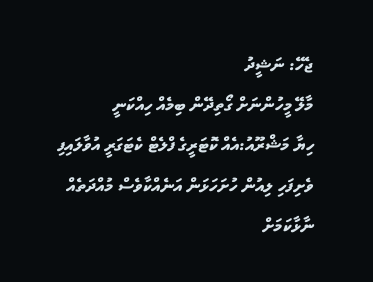ޖެހޭ: ނަޝީދު
މާލޭ މީހުންނަށް ގޯތިދޭން ބިމެއް ހިއްކަނީ
ހިޔާ މަޝްރޫއު:އެއް ކޮޓަރީގެ ފްލެޓް ކެޓަގަރީ އުވާލައިފި
ވެށިފަހި ލިއުން ހުށަހަޅަން އަނެއްކާވެސް މުއްދަތެއް
ނާޅާކަމަށް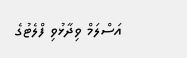އަސްލަމް ވިދާޅުވި ފްލެޓުގެ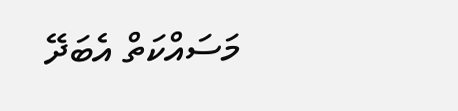މަސައްކަތް އެބަދޭ